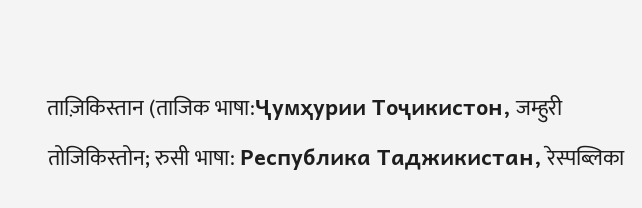ताज़िकिस्तान (ताजिक भाषा:Ҷумҳурии Тоҷикистон, जम्हुरी तोजिकिस्तोन; रुसी भाषा: Республика Таджикистан, रेस्पब्लिका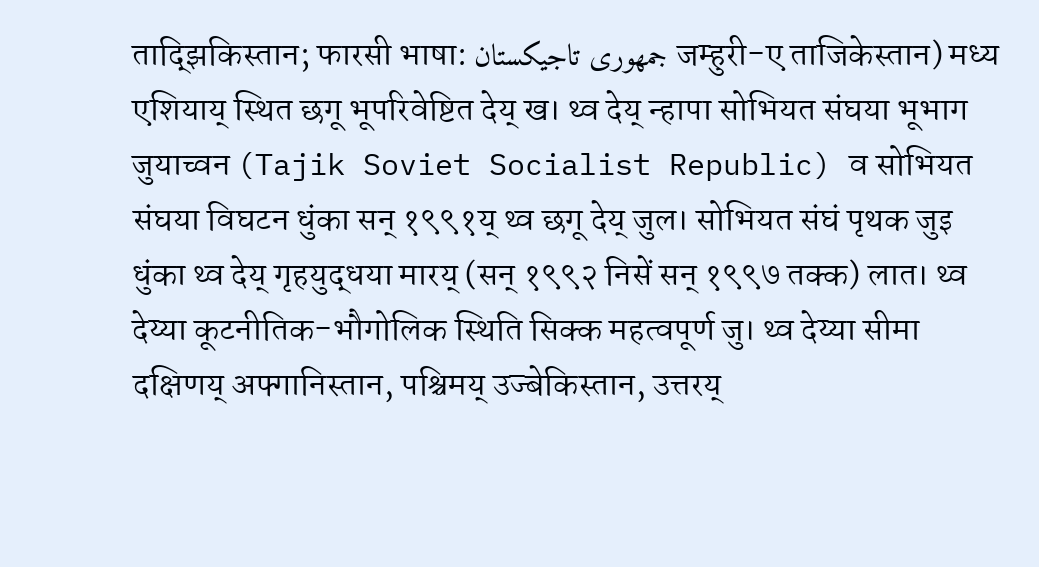ताद्झिकिस्तान; फारसी भाषा: جمهوری تاجیکستان जम्हुरी-ए ताजिकेस्तान) मध्य एशियाय् स्थित छगू भूपरिवेष्टित देय् ख। थ्व देय् न्हापा सोभियत संघया भूभाग जुयाच्वन (Tajik Soviet Socialist Republic) व सोभियत संघया विघटन धुंका सन् १९९१य् थ्व छगू देय् जुल। सोभियत संघं पृथक जुइ धुंका थ्व देय् गृहयुद्धया मारय् (सन् १९९२ निसें सन् १९९७ तक्क) लात। थ्व देय्या कूटनीतिक-भौगोलिक स्थिति सिक्क महत्वपूर्ण जु। थ्व देय्या सीमा दक्षिणय् अफ्गानिस्तान, पश्चिमय् उज्बेकिस्तान, उत्तरय्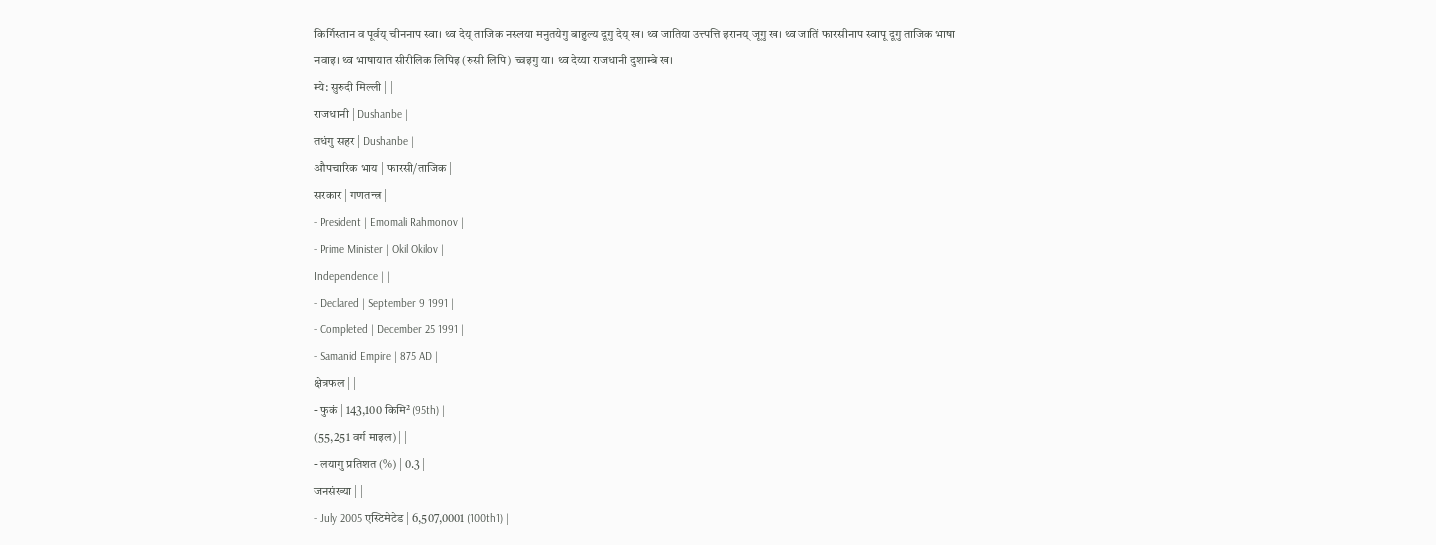किर्गिस्तान व पूर्वय् चीननाप स्वा। थ्व देय् ताजिक नस्लया मनुतयेगु बाहुल्य दूगु देय् ख। थ्व जातिया उत्त्पत्ति इरानय् जूगु ख। थ्व जातिं फारसीनाप स्वापू दूगु ताजिक भाषा नवाइ। थ्व भाषायात सीरीलिक लिपिइ (रुसी लिपि) च्वइगु या। थ्व देय्या राजधानी दुशाम्बे ख।
म्ये: सुरुदी मिल्ली | |
राजधानी | Dushanbe |
तधंगु सहर | Dushanbe |
औपचारिक भाय | फारसी/ताजिक |
सरकार | गणतन्त्र |
- President | Emomali Rahmonov |
- Prime Minister | Okil Okilov |
Independence | |
- Declared | September 9 1991 |
- Completed | December 25 1991 |
- Samanid Empire | 875 AD |
क्षेत्रफल | |
- फुकं | 143,100 किमि² (95th) |
(55,251 वर्ग माइल) | |
- लयागु प्रतिशत (%) | 0.3 |
जनसंख्या | |
- July 2005 एस्टिमेटेड | 6,507,0001 (100th1) |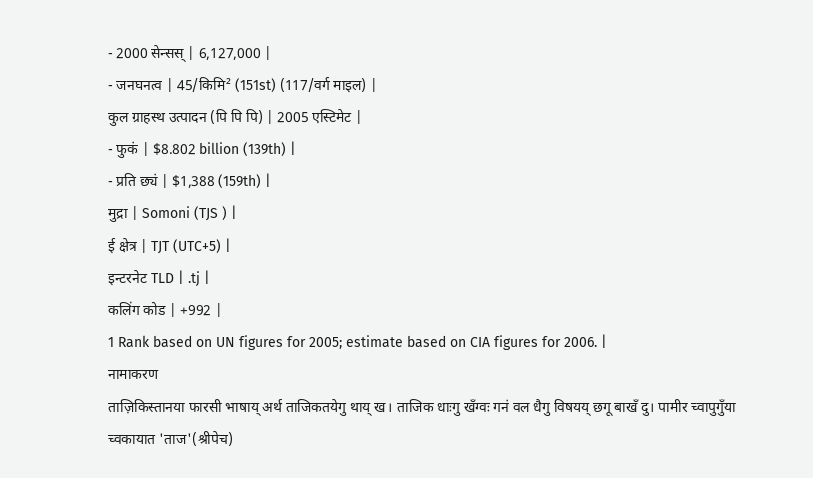- 2000 सेन्सस् | 6,127,000 |
- जनघनत्व | 45/किमि² (151st) (117/वर्ग माइल) |
कुल ग्राहस्थ उत्पादन (पि पि पि) | 2005 एस्टिमेट |
- फुकं | $8.802 billion (139th) |
- प्रति छ्यं | $1,388 (159th) |
मुद्रा | Somoni (TJS ) |
ई क्षेत्र | TJT (UTC+5) |
इन्टरनेट TLD | .tj |
कलिंग कोड | +992 |
1 Rank based on UN figures for 2005; estimate based on CIA figures for 2006. |
नामाकरण
ताज़िकिस्तानया फारसी भाषाय् अर्थ ताजिकतयेगु थाय् ख। ताजिक धाःगु खँग्वः गनं वल धैगु विषयय् छगू बाखँ दु। पामीर च्वापुगुँया च्वकायात 'ताज'(श्रीपेच)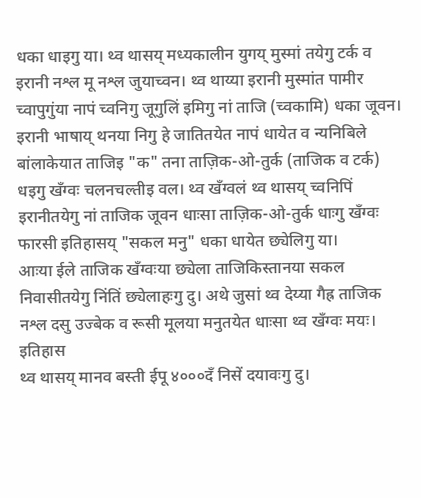धका धाइगु या। थ्व थासय् मध्यकालीन युगय् मुस्मां तयेगु टर्क व इरानी नश्ल मू नश्ल जुयाच्वन। थ्व थाय्या इरानी मुस्मांत पामीर च्वापुगुंया नापं च्वनिगु जूगुलिं इमिगु नां ताजि (च्वकामि) धका जूवन। इरानी भाषाय् थनया निगु हे जातितयेत नापं धायेत व न्यनिबिले बांलाकेयात ताजिइ "क" तना ताज़िक-ओ-तुर्क (ताजिक व टर्क) धइगु खँग्वः चलनचल्तीइ वल। थ्व खँग्वलं थ्व थासय् च्वनिपिं इरानीतयेगु नां ताजिक जूवन धाःसा ताज़िक-ओ-तुर्क धाःगु खँग्वः फारसी इतिहासय् "सकल मनु" धका धायेत छ्येलिगु या।
आःया ईले ताजिक खँग्वःया छ्येला ताजिकिस्तानया सकल निवासीतयेगु निंतिं छ्येलाहःगु दु। अथे जुसां थ्व देय्या गैह्र ताजिक नश्ल दसु उज्बेक व रूसी मूलया मनुतयेत धाःसा थ्व खँग्वः मयः।
इतिहास
थ्व थासय् मानव बस्ती ईपू ४०००दँ निसें दयावःगु दु।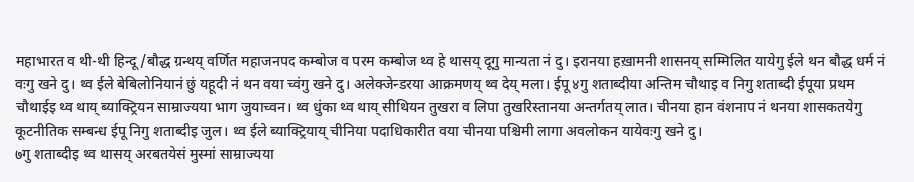महाभारत व थी-थी हिन्दू/बौद्ध ग्रन्थय् वर्णित महाजनपद कम्बोज व परम कम्बोज थ्व हे थासय् दूगु मान्यता नं दु। इरानया हख़ामनी शासनय् सम्मिलित यायेगु ईले थन बौद्ध धर्म नं वःगु खने दु। थ्व ईले बेबिलोनियानं छुं यहूदी नं थन वया च्वंगु खने दु। अलेक्जेन्डरया आक्रमणय् थ्व देय् मला। ईपू ४गु शताब्दीया अन्तिम चौथाइ व निगु शताब्दी ईपूया प्रथम चौथाईइ थ्व थाय् ब्याक्ट्रियन साम्राज्यया भाग जुयाच्वन। थ्व धुंका थ्व थाय् सीथियन तुखरा व लिपा तुखरिस्तानया अन्तर्गतय् लात। चीनया हान वंशनाप नं थनया शासकतयेगु कूटनीतिक सम्बन्ध ईपू निगु शताब्दीइ जुल। थ्व ईले ब्याक्ट्रियाय् चीनिया पदाधिकारीत वया चीनया पश्चिमी लागा अवलोकन यायेवःगु खने दु।
७गु शताब्दीइ थ्व थासय् अरबतयेसं मुस्मां साम्राज्यया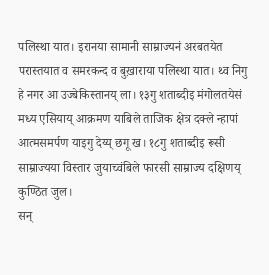पलिस्था यात। इरानया सामानी साम्राज्यनं अरबतयेत परास्तयात व समरकन्द व बुख़ाराया पलिस्था यात। थ्व निगु हे नगर आ उज्बेकिस्तानय् ला। १३गु शताब्दीइ मंगोलतयेसं मध्य एसियाय् आक्रमण याबिले ताजिक क्षेत्र दक्ले न्हापां आत्मसमर्पण याइगु देय्य् छगू ख। १८गु शताब्दीइ रूसी साम्राज्यया विस्तार जुयाच्वंबिले फारसी साम्राज्य दक्षिणय् कुण्ठित जुल।
सन्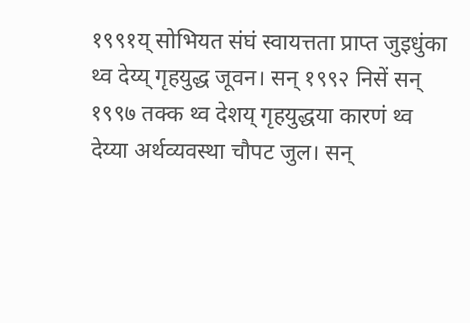१९९१य् सोभियत संघं स्वायत्तता प्राप्त जुइधुंका थ्व देय्य् गृहयुद्ध जूवन। सन् १९९२ निसें सन् १९९७ तक्क थ्व देशय् गृहयुद्धया कारणं थ्व देय्या अर्थव्यवस्था चौपट जुल। सन्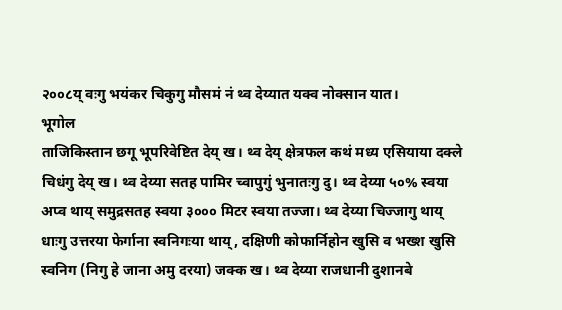२००८य् वःगु भयंकर चिकुगु मौसमं नं थ्व देय्यात यक्व नोक्सान यात।
भूगोल
ताजिकिस्तान छगू भूपरिवेष्टित देय् ख। थ्व देय् क्षेत्रफल कथं मध्य एसियाया दक्ले चिधंगु देय् ख। थ्व देय्या सतह पामिर च्वापुगुं भुनातःगु दु। थ्व देय्या ५०% स्वया अप्व थाय् समुद्रसतह स्वया ३००० मिटर स्वया तज्जा। थ्व देय्या चिज्जागु थाय् धाःगु उत्तरया फेर्गाना स्वनिगःया थाय्, दक्षिणी कोफार्निहोन खुसि व भख्श खुसि स्वनिग (निगु हे जाना अमु दरया) जक्क ख। थ्व देय्या राजधानी दुशानबे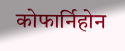कोफार्निहोन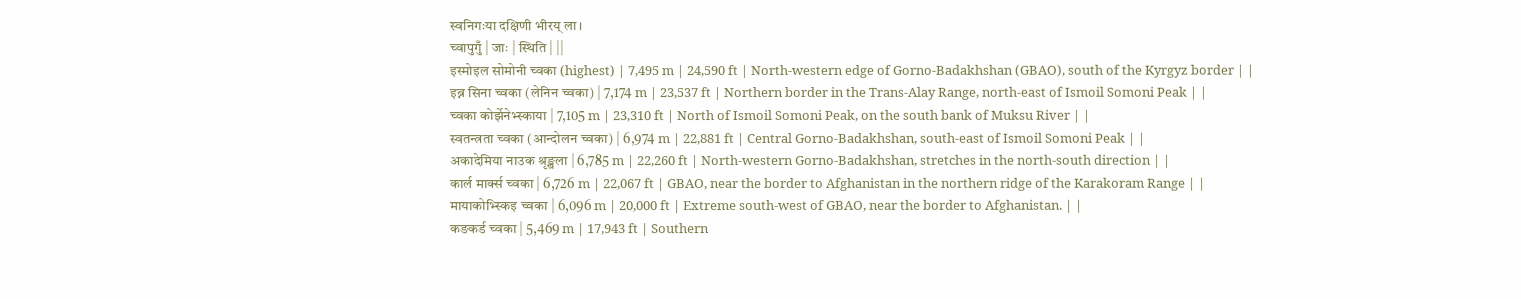स्वनिगःया दक्षिणी भीरय् ला।
च्वापुगुँ | जाः | स्थिति | ||
इस्मोइल सोमोनी च्वका (highest) | 7,495 m | 24,590 ft | North-western edge of Gorno-Badakhshan (GBAO), south of the Kyrgyz border | |
इब्न सिना च्वका (लेनिन च्वका) | 7,174 m | 23,537 ft | Northern border in the Trans-Alay Range, north-east of Ismoil Somoni Peak | |
च्वका कोर्झेनेभ्स्काया | 7,105 m | 23,310 ft | North of Ismoil Somoni Peak, on the south bank of Muksu River | |
स्वतन्त्रता च्वका (आन्दोलन च्वका) | 6,974 m | 22,881 ft | Central Gorno-Badakhshan, south-east of Ismoil Somoni Peak | |
अकादेमिया नाउक श्रृङ्खला | 6,785 m | 22,260 ft | North-western Gorno-Badakhshan, stretches in the north-south direction | |
कार्ल मार्क्स च्वका | 6,726 m | 22,067 ft | GBAO, near the border to Afghanistan in the northern ridge of the Karakoram Range | |
मायाकोभ्स्किइ च्वका | 6,096 m | 20,000 ft | Extreme south-west of GBAO, near the border to Afghanistan. | |
कङकर्ड च्वका | 5,469 m | 17,943 ft | Southern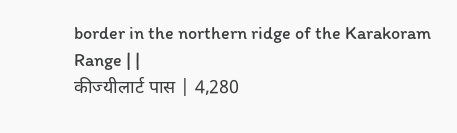border in the northern ridge of the Karakoram Range | |
कीज्यीलार्ट पास | 4,280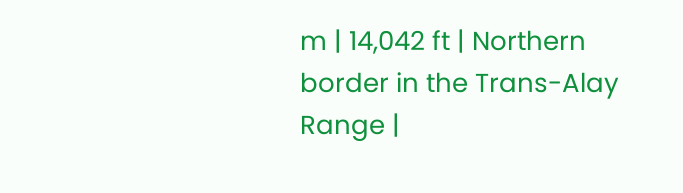m | 14,042 ft | Northern border in the Trans-Alay Range |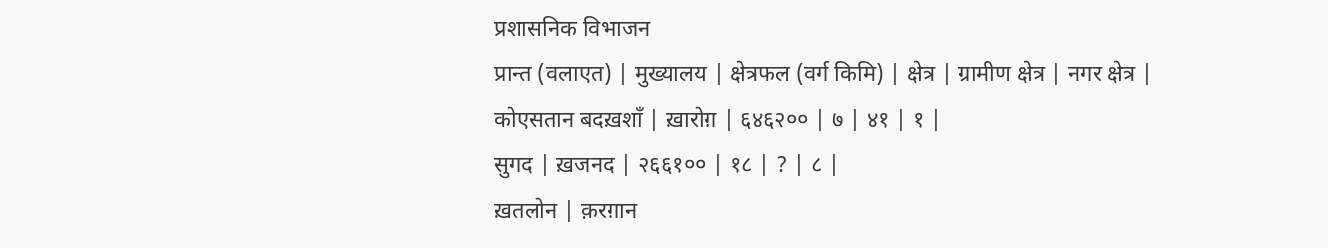प्रशासनिक विभाजन
प्रान्त (वलाएत) | मुख्यालय | क्षेत्रफल (वर्ग किमि) | क्षेत्र | ग्रामीण क्षेत्र | नगर क्षेत्र |
कोएसतान बदख़शाँ | ख़ारोग़ | ६४६२०० | ७ | ४१ | १ |
सुगद | ख़जनद | २६६१०० | १८ | ? | ८ |
ख़तलोन | क़रग़ान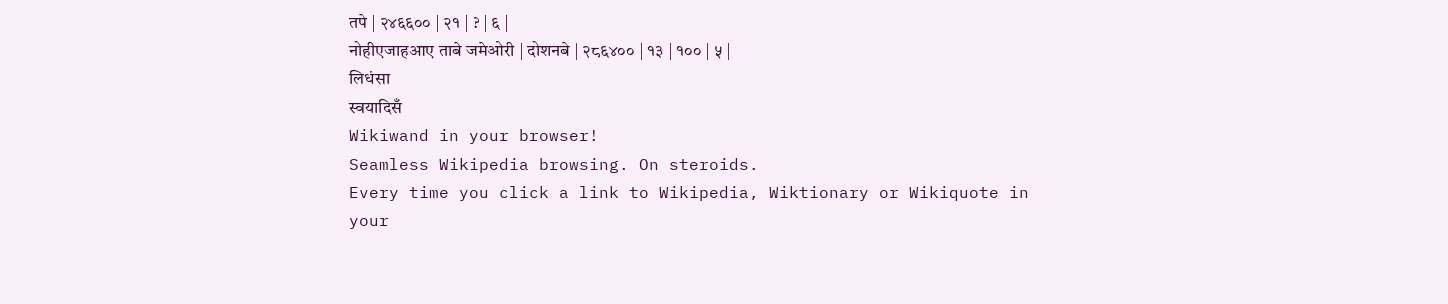तपे | २४६६०० | २१ | ? | ६ |
नोहीएजाहआए ताबे जमेओरी | दोशनबे | २८६४०० | १३ | १०० | ५ |
लिधंसा
स्वयादिसँ
Wikiwand in your browser!
Seamless Wikipedia browsing. On steroids.
Every time you click a link to Wikipedia, Wiktionary or Wikiquote in your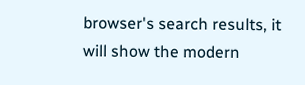browser's search results, it will show the modern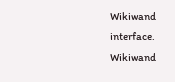Wikiwand interface.
Wikiwand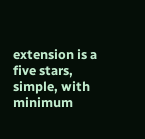extension is a five stars, simple, with minimum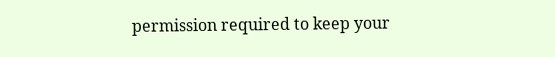permission required to keep your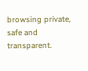browsing private, safe and transparent.